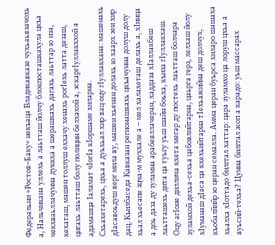Федеральни «Ростов–Баку» некъаца Владикавказе чухьаьвзачохь а, Нальчикана уллехь а лаьтташ йолчу блокпосташкахула цкъа чекхваьллачунна дуккха а шерашкахь дагахь лаьттар ю иза, кехаташ, машен толлуш еххачу хенахь рогIехь латта дезаш, цигахь лаьтташ болу полицин белхахой а, эскаргIуллакххой а адамашца Iаламат чIогIа кIоршаме хиларна.
Схьахетарехь, цхьа а дуьхьал хир вац оцу гIуллакхана: машенахь дIасавоьдуш верг мила ву, машен хьенан долахь ю хаарх зен хир дац, Къилбаседа Кавказан регионашкахь цкъачунна долуш долу хьал хьесапе эцча-м муххале а – мел халахеташ делахь а, хIинца а доь даза ду зуламна арабевллачеран, хаддаза хIаллакбеш лаьтташехь дита ца туьгу уьш шайн боьха, къиза гIуллакхаш.
Оцу агIоне диллича кхета мегар ду постехь лаьтташ болчара зуламхой дехьа-сехьа цабовлийтарна, цаьрга герз, лелхаш йолу хIуманаш дIаса ца кхехьийтарна тIехьажийна деш долчух, къобалйийр ю церан семалла. Амма церан буьрса хиларо шашаха хьалха хIоттадо билггал хаттар: цара зуламхо ца лоруш цхьа а вуьсий-техьа? Цунна билггал жоп а карадо: уьш массарах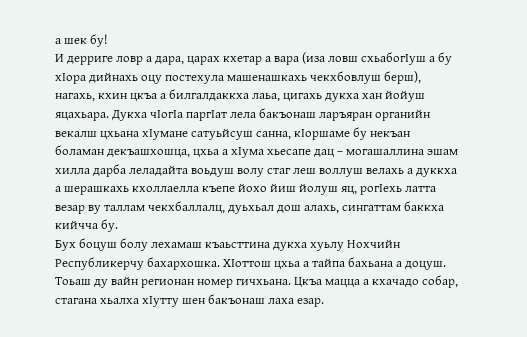а шек бу!
И дерриге ловр а дара, царах кхетар а вара (иза ловш схьабогIуш а бу хIора дийнахь оцу постехула машенашкахь чекхбовлуш берш), нагахь, кхин цкъа а билгалдаккха лаьа, цигахь дукха хан йойуш яцахьара. Дукха чIогIа паргIат лела бакъонаш ларъяран органийн векалш цхьана хIумане сатуьйсуш санна, кIоршаме бу некъан боламан декъашхошца, цхьа а хIума хьесапе дац – могашаллина эшам хилла дарба леладайта воьдуш волу стаг леш воллуш велахь а дуккха а шерашкахь кхоллаелла къепе йохо йиш йолуш яц, рогIехь латта везар ву таллам чекхбаллалц, дуьхьал дош алахь, сингаттам баккха кийчча бу.
Бух боцуш болу лехамаш къаьсттина дукха хуьлу Нохчийн Республикерчу бахархошка. ХIоттош цхьа а тайпа бахьана а доцуш. Тоьаш ду вайн регионан номер гичхьана. Цкъа мацца а кхачадо собар, стагана хьалха хIутту шен бакъонаш лаха езар.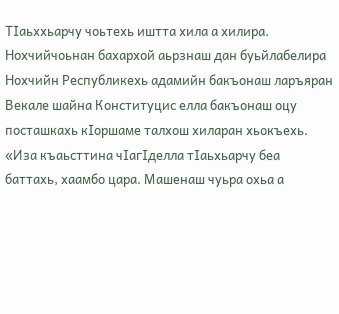ТIаьххьарчу чоьтехь иштта хила а хилира. Нохчийчоьнан бахархой аьрзнаш дан буьйлабелира Нохчийн Республикехь адамийн бакъонаш ларъяран Векале шайна Конституцис елла бакъонаш оцу посташкахь кIоршаме талхош хиларан хьокъехь.
«Иза къаьсттина чIагIделла тIаьхьарчу беа баттахь, хаамбо цара. Машенаш чуьра охьа а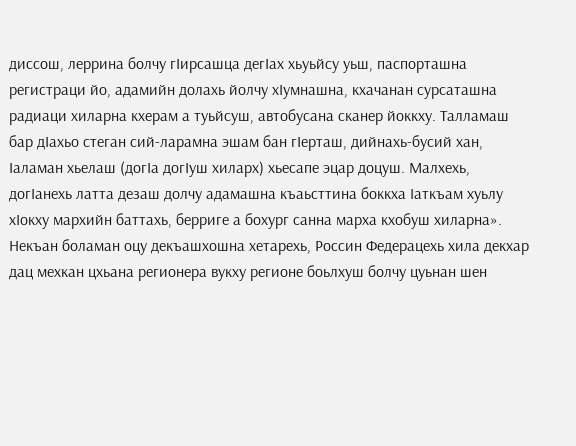диссош, леррина болчу гIирсашца дегIах хьуьйсу уьш, паспорташна регистраци йо, адамийн долахь йолчу хIумнашна, кхачанан сурсаташна радиаци хиларна кхерам а туьйсуш, автобусана сканер йоккху. Талламаш бар дIахьо стеган сий-ларамна эшам бан гIерташ, дийнахь-бусий хан, Iаламан хьелаш (догIа догIуш хиларх) хьесапе эцар доцуш. Малхехь, догIанехь латта дезаш долчу адамашна къаьсттина боккха Iаткъам хуьлу хIокху мархийн баттахь, берриге а бохург санна марха кхобуш хиларна». Некъан боламан оцу декъашхошна хетарехь, Россин Федерацехь хила декхар дац мехкан цхьана регионера вукху регионе боьлхуш болчу цуьнан шен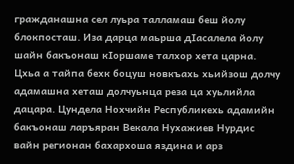гражданашна сел луьра талламаш беш йолу блокпосташ. Иза дарца маьрша дIасалела йолу шайн бакъонаш кIоршаме талхор хета царна.
Цхьа а тайпа бехк боцуш новкъахь хьийзош долчу адамашна хеташ долчуьнца реза ца хуьлийла дацара. Цундела Нохчийн Республикехь адамийн бакъонаш ларъяран Векала Нухажиев Нурдис вайн регионан бахархоша яздина и арз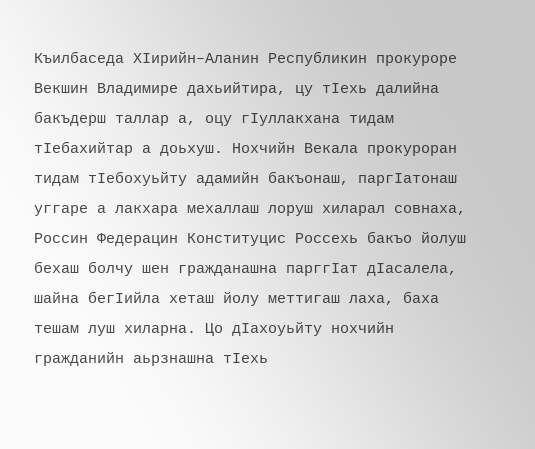Къилбаседа ХIирийн–Аланин Республикин прокуроре Векшин Владимире дахьийтира, цу тIехь далийна бакъдерш таллар а, оцу гIуллакхана тидам тIебахийтар а доьхуш. Нохчийн Векала прокуроран тидам тIебохуьйту адамийн бакъонаш, паргIатонаш уггаре а лакхара мехаллаш лоруш хиларал совнаха, Россин Федерацин Конституцис Россехь бакъо йолуш бехаш болчу шен гражданашна парггIат дIасалела, шайна бегIийла хеташ йолу меттигаш лаха, баха тешам луш хиларна. Цо дIахоуьйту нохчийн гражданийн аьрзнашна тIехь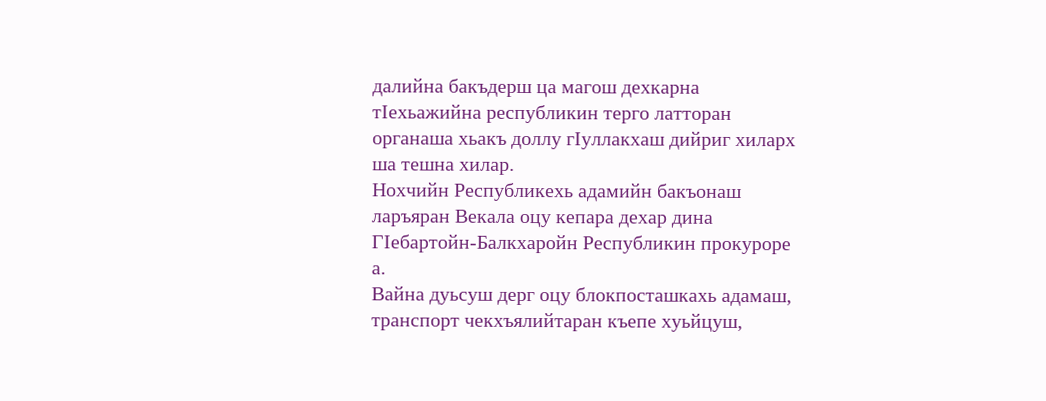далийна бакъдерш ца магош дехкарна тIехьажийна республикин терго латторан органаша хьакъ доллу гIуллакхаш дийриг хиларх ша тешна хилар.
Нохчийн Республикехь адамийн бакъонаш ларъяран Векала оцу кепара дехар дина ГIебартойн-Балкхаройн Республикин прокуроре а.
Вайна дуьсуш дерг оцу блокпосташкахь адамаш, транспорт чекхъялийтаран къепе хуьйцуш,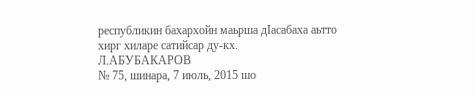республикин бахархойн маьрша дIасабаха аьтто хирг хиларе сатийсар ду-кх.
Л.АБУБАКАРОВ
№ 75, шинара, 7 июль, 2015 шо